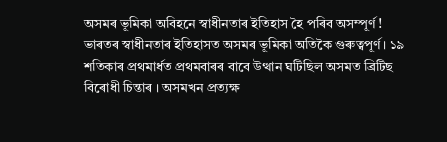অসমৰ ভূমিকা অবিহনে স্বাধীনতাৰ ইতিহাস হৈ পৰিব অসম্পূৰ্ণ !
ভাৰতৰ স্বাধীনতাৰ ইতিহাসত অসমৰ ভূমিকা অতিকৈ গুৰুত্বপূৰ্ণ । ১৯ শতিকাৰ প্ৰথমাৰ্ধত প্ৰথমবাৰৰ বাবে উত্থান ঘটিছিল অসমত ব্ৰিটিছ বিৰোধী চিন্তাৰ । অসমখন প্রত্যক্ষ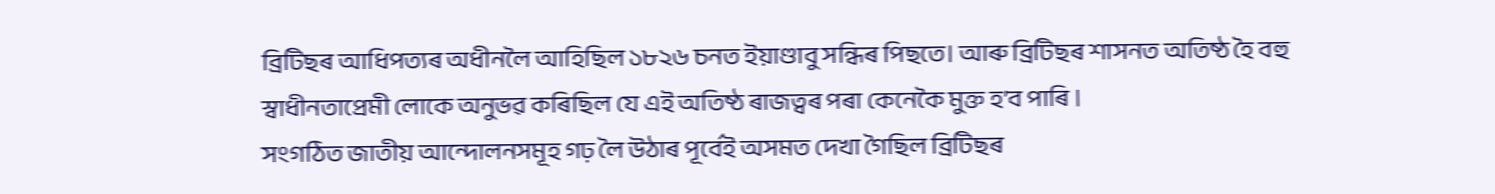ব্ৰিটিছৰ আধিপত্যৰ অধীনলৈ আহিছিল ১৮২৬ চনত ইয়াণ্ডাবু সন্ধিৰ পিছতে। আৰু ব্ৰিটিছৰ শাসনত অতিষ্ঠ হৈ বহু স্বাধীনতাপ্রেমী লোকে অনুভৱ কৰিছিল যে এই অতিষ্ঠ ৰাজত্বৰ পৰা কেনেকৈ মুক্ত হ’ব পাৰি ।
সংগঠিত জাতীয় আন্দোলনসমূহ গঢ় লৈ উঠাৰ পূৰ্বেই অসমত দেখা গৈছিল ব্ৰিটিছৰ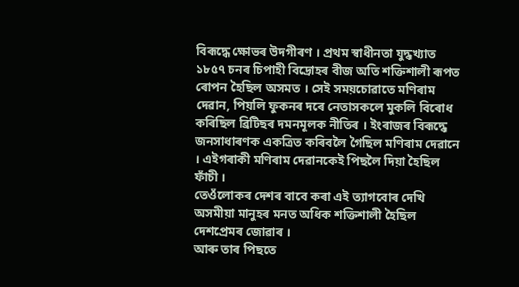বিৰূদ্ধে ক্ষোভৰ উদগীৰণ । প্ৰথম স্বাধীনতা যুদ্ধখ্যাত ১৮৫৭ চনৰ চিপাহী বিদ্ৰোহৰ বীজ অতি শক্তিশালী ৰূপত ৰোপন হৈছিল অসমত । সেই সময়চোৱাতে মণিৰাম দেৱান, পিয়লি ফুকনৰ দৰে নেতাসকলে মুকলি বিৰোধ কৰিছিল ব্ৰিটিছৰ দমনমূলক নীতিৰ । ইংৰাজৰ বিৰূদ্ধে জনসাধাৰণক একত্ৰিত কৰিবলৈ গৈছিল মণিৰাম দেৱানে । এইগৰাকী মণিৰাম দেৱানকেই পিছলৈ দিয়া হৈছিল ফাঁচী ।
তেওঁলোকৰ দেশৰ বাবে কৰা এই ত্যাগবোৰ দেখি অসমীয়া মানুহৰ মনত অধিক শক্তিশালী হৈছিল দেশপ্ৰেমৰ জোৱাৰ ।
আৰু তাৰ পিছতে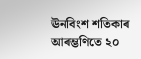ঊনবিংশ শতিকাৰ আৰম্ভণিতে ২০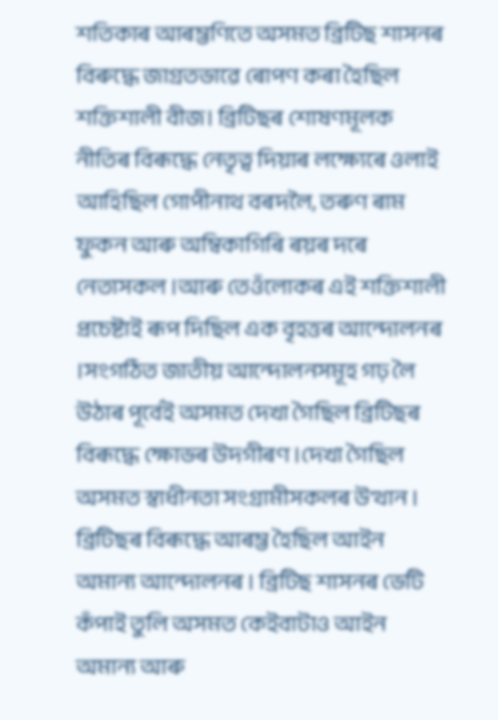শতিকাৰ আৰম্ভণিতে অসমত ব্ৰিটিছ শাসনৰ বিৰুদ্ধে জাগ্ৰতভাৱে ৰোপণ কৰা হৈছিল শক্তিশালী বীজ। ব্ৰিটিছৰ শোষণমূলক নীতিৰ বিৰূদ্ধে নেতৃত্ব দিয়াৰ লক্ষ্যেৰে ওলাই আহিছিল গোপীনাথ বৰদলৈ, তৰুণ ৰাম ফুকন আৰু অম্বিকাগিৰি ৰয়ৰ দৰে নেতাসকল ।আৰু তেওঁলোকৰ এই শক্তিশালী প্ৰচেষ্টাই ৰূপ দিছিল এক বৃহত্তৰ আন্দোলনৰ ।সংগঠিত জাতীয় আন্দোলনসমূহ গঢ় লৈ উঠাৰ পূৰ্বেই অসমত দেখা গৈছিল ব্ৰিটিছৰ বিৰূদ্ধে ক্ষোভৰ উদগীৰণ ।দেখা গৈছিল অসমত স্বাধীনতা সংগ্ৰামীসকলৰ উত্থান ।
ব্ৰিটিছৰ বিৰূদ্ধে আৰম্ভ হৈছিল আইন অমান্য আন্দোলনৰ । ব্ৰিটিছ শাসনৰ ভেটি কঁপাই তুলি অসমত কেইবাটাও আইন অমান্য আৰু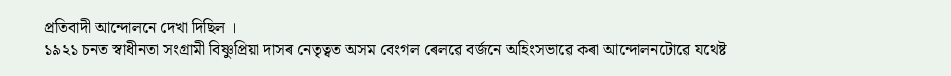প্ৰতিবাদী আন্দোলনে দেখা দিছিল ।
১৯২১ চনত স্বাধীনতা সংগ্ৰামী বিষ্ণুপ্ৰিয়া দাসৰ নেতৃত্বত অসম বেংগল ৰেলৱে বৰ্জনে অহিংসভাৱে কৰা আন্দোলনটোৱে যথেষ্ট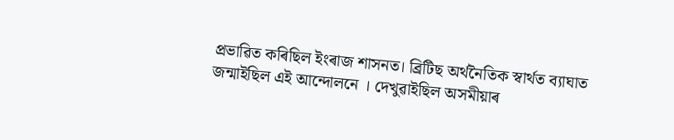প্ৰভাৱিত কৰিছিল ইংৰাজ শাসনত। ব্ৰিটিছ অৰ্থনৈতিক স্বাৰ্থত ব্যাঘাত জন্মাইছিল এই আন্দোলনে । দেখুৱাইছিল অসমীয়াৰ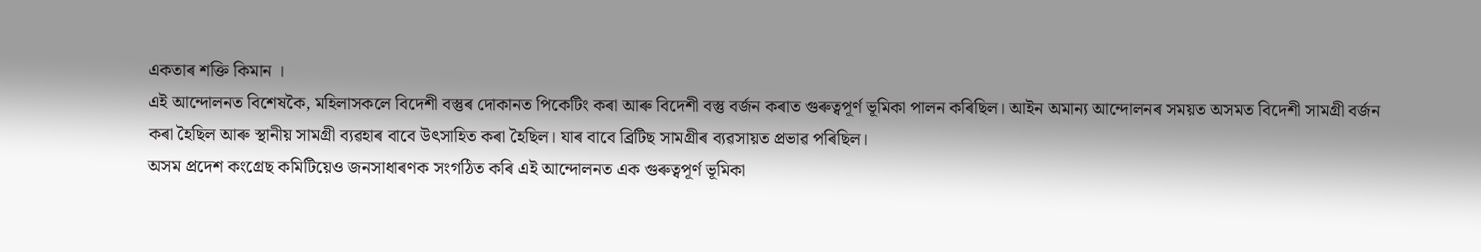একতাৰ শক্তি কিমান ।
এই আন্দোলনত বিশেষকৈ, মহিলাসকলে বিদেশী বস্তুৰ দোকানত পিকেটিং কৰা আৰু বিদেশী বস্তু বৰ্জন কৰাত গুৰুত্বপূৰ্ণ ভূমিকা পালন কৰিছিল। আইন অমান্য আন্দোলনৰ সময়ত অসমত বিদেশী সামগ্ৰী বৰ্জন কৰা হৈছিল আৰু স্থানীয় সামগ্ৰী ব্যৱহাৰ বাবে উৎসাহিত কৰা হৈছিল। যাৰ বাবে ব্ৰিটিছ সামগ্ৰীৰ ব্যৱসায়ত প্ৰভাৱ পৰিছিল।
অসম প্ৰদেশ কংগ্ৰেছ কমিটিয়েও জনসাধাৰণক সংগঠিত কৰি এই আন্দোলনত এক গুৰুত্বপূৰ্ণ ভূমিকা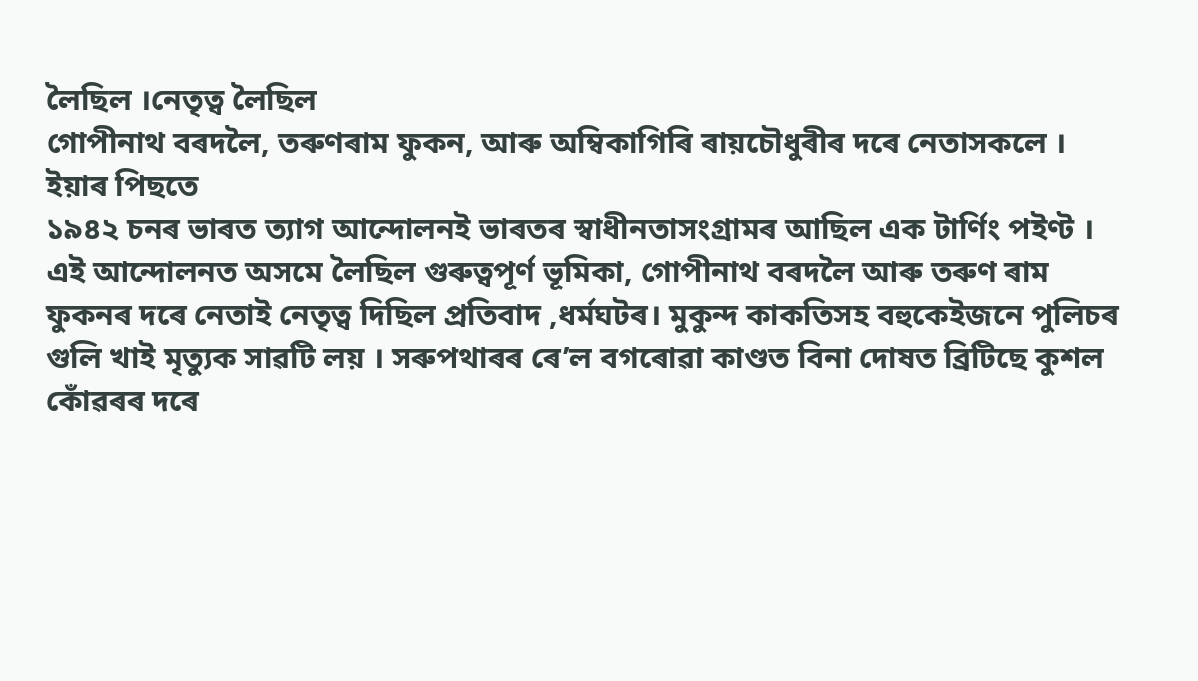লৈছিল ।নেতৃত্ব লৈছিল
গোপীনাথ বৰদলৈ, তৰুণৰাম ফুকন, আৰু অম্বিকাগিৰি ৰায়চৌধুৰীৰ দৰে নেতাসকলে ।
ইয়াৰ পিছতে
১৯৪২ চনৰ ভাৰত ত্যাগ আন্দোলনই ভাৰতৰ স্বাধীনতাসংগ্ৰামৰ আছিল এক টাৰ্ণিং পইণ্ট । এই আন্দোলনত অসমে লৈছিল গুৰুত্বপূৰ্ণ ভূমিকা, গোপীনাথ বৰদলৈ আৰু তৰুণ ৰাম ফুকনৰ দৰে নেতাই নেতৃত্ব দিছিল প্ৰতিবাদ ,ধৰ্মঘটৰ। মুকুন্দ কাকতিসহ বহুকেইজনে পুলিচৰ গুলি খাই মৃত্যুক সাৱটি লয় । সৰুপথাৰৰ ৰে’ল বগৰোৱা কাণ্ডত বিনা দোষত ব্ৰিটিছে কুশল কোঁৱৰৰ দৰে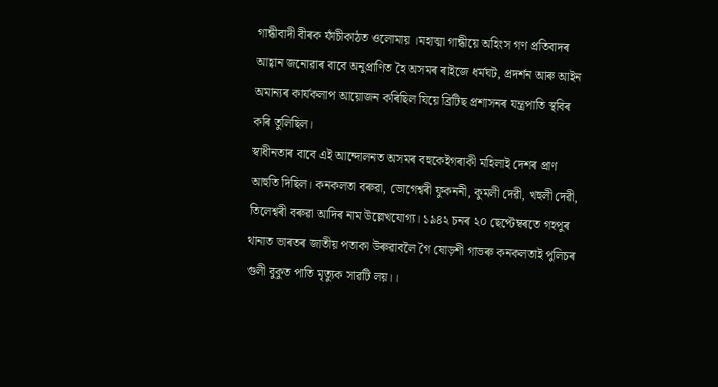গান্ধীবাদী বীৰক ফাঁচীকাঠত ওলোমায় ।মহাত্মা গান্ধীয়ে অহিংস গণ প্ৰতিবাদৰ আহ্বান জনোৱাৰ বাবে অনুপ্ৰাণিত হৈ অসমৰ ৰাইজে ধৰ্মঘট, প্ৰদৰ্শন আৰু আইন অমান্যৰ কাৰ্যকলাপ আয়োজন কৰিছিল যিয়ে ব্ৰিটিছ প্ৰশাসনৰ যন্ত্ৰপাতি স্থবিৰ কৰি তুলিছিল।
স্বাধীনতাৰ বাবে এই আন্দোলনত অসমৰ বহুকেইগৰাকী মহিলাই দেশৰ প্ৰাণ আহুতি দিছিল। কনকলতা বৰুৱা, ভোগেশ্বৰী ফুকননী, কুমলী দেৱী, খহুলী দেৱী, তিলেশ্বৰী বৰুৱা আদিৰ নাম উল্লেখযোগ্য। ১৯৪২ চনৰ ২০ ছেপ্টেম্বৰতে গহপুৰ থানাত ভাৰতৰ জাতীয় পতাকা উৰুৱাবলৈ গৈ ষোড়শী গাভৰু কনকলতাই পুলিচৰ গুলী বুকুত পাতি মৃত্যুক সাৱটি লয়।।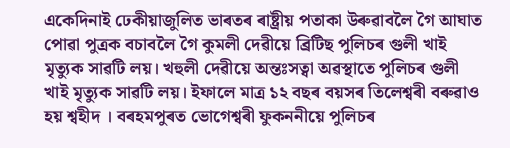একেদিনাই ঢেকীয়াজুলিত ভাৰতৰ ৰাষ্ট্ৰীয় পতাকা উৰুৱাবলৈ গৈ আঘাত পোৱা পুত্ৰক বচাবলৈ গৈ কুমলী দেৱীয়ে ব্ৰিটিছ পুলিচৰ গুলী খাই মৃত্যুক সাৱটি লয়। খহুলী দেৱীয়ে অন্তঃসত্বা অৱস্থাতে পুলিচৰ গুলী খাই মৃত্যুক সাৱটি লয়। ইফালে মাত্ৰ ১২ বছৰ বয়সৰ তিলেশ্বৰী বৰুৱাও হয় শ্বহীদ । বৰহমপুৰত ভোগেশ্বৰী ফুকননীয়ে পুলিচৰ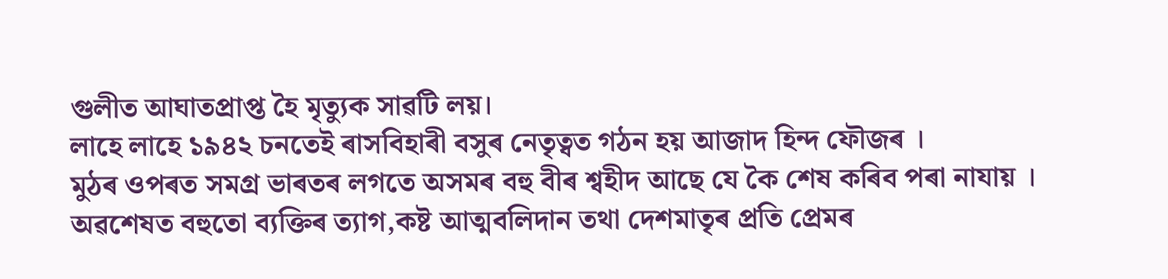গুলীত আঘাতপ্ৰাপ্ত হৈ মৃত্যুক সাৱটি লয়।
লাহে লাহে ১৯৪২ চনতেই ৰাসবিহাৰী বসুৰ নেতৃত্বত গঠন হয় আজাদ হিন্দ ফৌজৰ ।
মুঠৰ ওপৰত সমগ্ৰ ভাৰতৰ লগতে অসমৰ বহু বীৰ শ্বহীদ আছে যে কৈ শেষ কৰিব পৰা নাযায় ।
অৱশেষত বহুতো ব্যক্তিৰ ত্যাগ,কষ্ট আত্মবলিদান তথা দেশমাতৃৰ প্ৰতি প্ৰেমৰ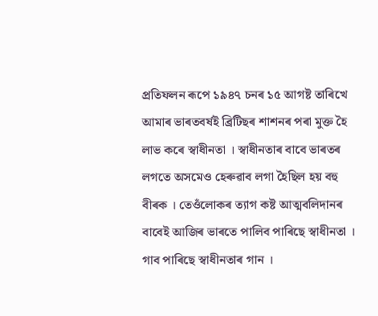প্ৰতিফলন ৰূপে ১৯৪৭ চনৰ ১৫ আগষ্ট তাৰিখে আমাৰ ভাৰতবৰ্ষই ব্ৰিটিছৰ শাশনৰ পৰা মুক্ত হৈ লাভ কৰে স্বাধীনতা । স্বাধীনতাৰ বাবে ভাৰতৰ লগতে অসমেও হেৰুৱাব লগা হৈছিল হয় বহু বীৰক । তেওঁলোকৰ ত্যাগ কষ্ট আত্মবলিদানৰ বাবেই আজিৰ ভাৰতে পালিব পাৰিছে স্বাধীনতা । গাব পাৰিছে স্বাধীনতাৰ গান ।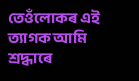তেওঁলোকৰ এই ত্যাগক আমি শ্ৰদ্ধাৰে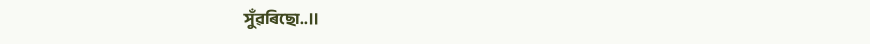সুঁৱৰিছো..॥